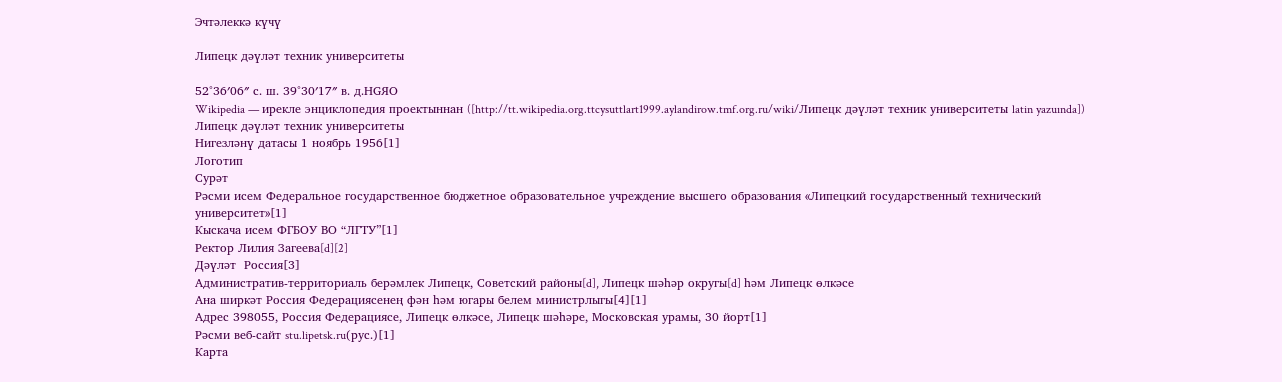Эчтәлеккә күчү

Липецк дәүләт техник университеты

52°36′06″ с. ш. 39°30′17″ в. д.HGЯO
Wikipedia — ирекле энциклопедия проектыннан ([http://tt.wikipedia.org.ttcysuttlart1999.aylandirow.tmf.org.ru/wiki/Липецк дәүләт техник университеты latin yazuında])
Липецк дәүләт техник университеты
Нигезләнү датасы 1 ноябрь 1956[1]
Логотип
Сурәт
Рәсми исем Федеральное государственное бюджетное образовательное учреждение высшего образования «Липецкий государственный технический университет»[1]
Кыскача исем ФГБОУ ВО “ЛГТУ”[1]
Ректор Лилия Загеева[d][2]
Дәүләт  Россия[3]
Административ-территориаль берәмлек Липецк, Советский районы[d], Липецк шәһәр округы[d] һәм Липецк өлкәсе
Ана ширкәт Россия Федерациясенең фән һәм югары белем министрлыгы[4][1]
Адрес 398055, Россия Федерациясе, Липецк өлкәсе, Липецк шәһәре, Московская урамы, 30 йорт[1]
Рәсми веб-сайт stu.lipetsk.ru(рус.)[1]
Карта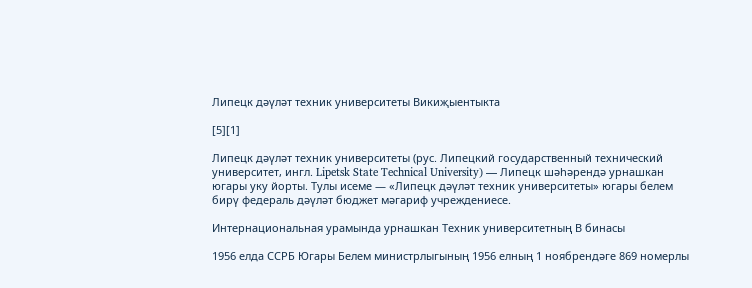Липецк дәүләт техник университеты Викиҗыентыкта

[5][1]

Липецк дәүләт техник университеты (рус. Липецкий государственный технический университет, ингл. Lipetsk State Technical University) — Липецк шәһәрендә урнашкан югары уку йорты. Тулы исеме — «Липецк дәүләт техник университеты» югары белем бирү федераль дәүләт бюджет мәгариф учреждениесе.

Интернациональная урамында урнашкан Техник университетның В бинасы

1956 елда ССРБ Югары Белем министрлыгының 1956 елның 1 ноябрендәге 869 номерлы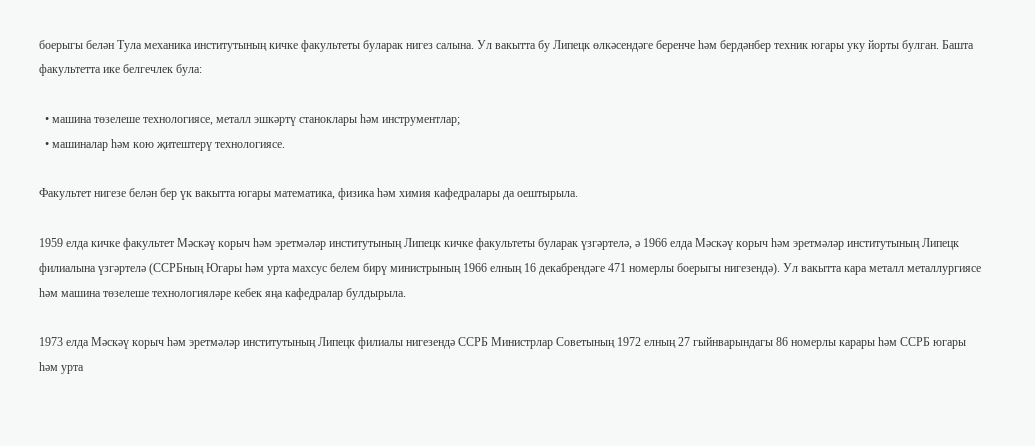боерыгы белән Тула механика институтының кичке факультеты буларак нигез салына. Ул вакытта бу Липецк өлкәсендәге беренче һәм бердәнбер техник югары уку йорты булган. Башта факультетта ике белгечлек була:

  • машина төзелеше технологиясе, металл эшкәртү станоклары һәм инструментлар;
  • машиналар һәм кою җитештерү технологиясе.

Факультет нигезе белән бер үк вакытта югары математика, физика һәм химия кафедралары да оештырыла.

1959 елда кичке факультет Мәскәү корыч һәм эретмәләр институтының Липецк кичке факультеты буларак үзгәртелә, ә 1966 елда Мәскәү корыч һәм эретмәләр институтының Липецк филиалына үзгәртелә (ССРБның Югары һәм урта махсус белем бирү министрының 1966 елның 16 декабрендәге 471 номерлы боерыгы нигезендә). Ул вакытта кара металл металлургиясе һәм машина төзелеше технологияләре кебек яңа кафедралар булдырыла.

1973 елда Мәскәү корыч һәм эретмәләр институтының Липецк филиалы нигезендә ССРБ Министрлар Советының 1972 елның 27 гыйнварындагы 86 номерлы карары һәм ССРБ югары һәм урта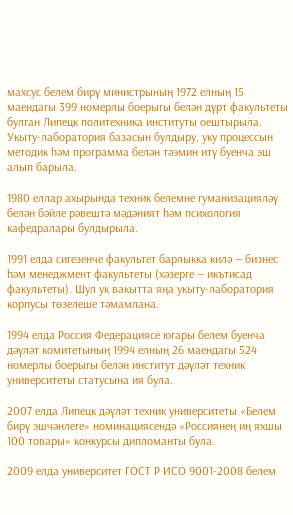махсус белем бирү министрының 1972 елның 15 маендагы 399 номерлы боерыгы белән дүрт факультеты булган Липецк политехника институты оештырыла. Укыту-лаборатория базасын булдыру, уку процессын методик һәм программа белән тәэмин итү буенча эш алып барыла.

1980 еллар ахырында техник белемне гуманизацияләү белән бәйле рәвештә мәдәният һәм психология кафедралары булдырыла.

1991 елда сигезенче факультет барлыкка килә — бизнес һәм менеджмент факультеты (хәзерге — икътисад факультеты). Шул ук вакытта яңа укыту-лаборатория корпусы төзелеше тәмамлана.

1994 елда Россия Федерациясе югары белем буенча дәүләт комитетының 1994 елның 26 маендагы 524 номерлы боерыгы белән институт дәүләт техник университеты статусына ия була.

2007 елда Липецк дәүләт техник университеты «Белем бирү эшчәнлеге» номинациясендә «Россиянең иң яхшы 100 товары» конкурсы дипломанты була.

2009 елда университет ГОСТ Р ИСО 9001-2008 белем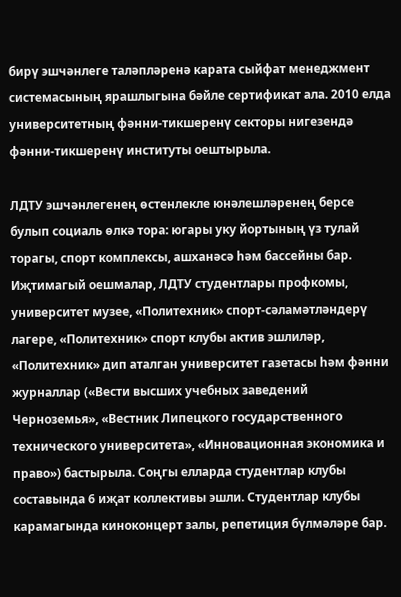бирү эшчәнлеге таләпләренә карата сыйфат менеджмент системасының ярашлыгына бәйле сертификат ала. 2010 елда университетның фәнни-тикшеренү секторы нигезендә фәнни-тикшеренү институты оештырыла.

ЛДТУ эшчәнлегенең өстенлекле юнәлешләренең берсе булып социаль өлкә тора: югары уку йортының үз тулай торагы, спорт комплексы, ашханәсә һәм бассейны бар. Иҗтимагый оешмалар, ЛДТУ студентлары профкомы, университет музее, «Политехник» спорт-сәламәтләндерү лагере, «Политехник» спорт клубы актив эшлиләр, «Политехник» дип аталган университет газетасы һәм фәнни журналлар («Вести высших учебных заведений Черноземья», «Вестник Липецкого государственного технического университета», «Инновационная экономика и право») бастырыла. Соңгы елларда студентлар клубы составында 6 иҗат коллективы эшли. Студентлар клубы карамагында киноконцерт залы, репетиция бүлмәләре бар.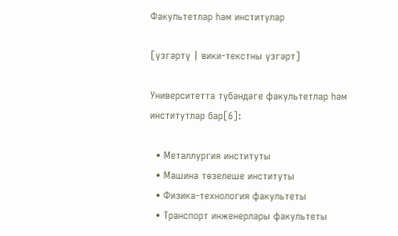Факультетлар һәм институлар

[үзгәртү | вики-текстны үзгәрт]

Университетта түбәндәге факультетлар һәм институтлар бар[6]:

  • Металлургия институты
  • Машина төзелеше институты
  • Физика-технология факультеты
  • Транспорт инженерлары факультеты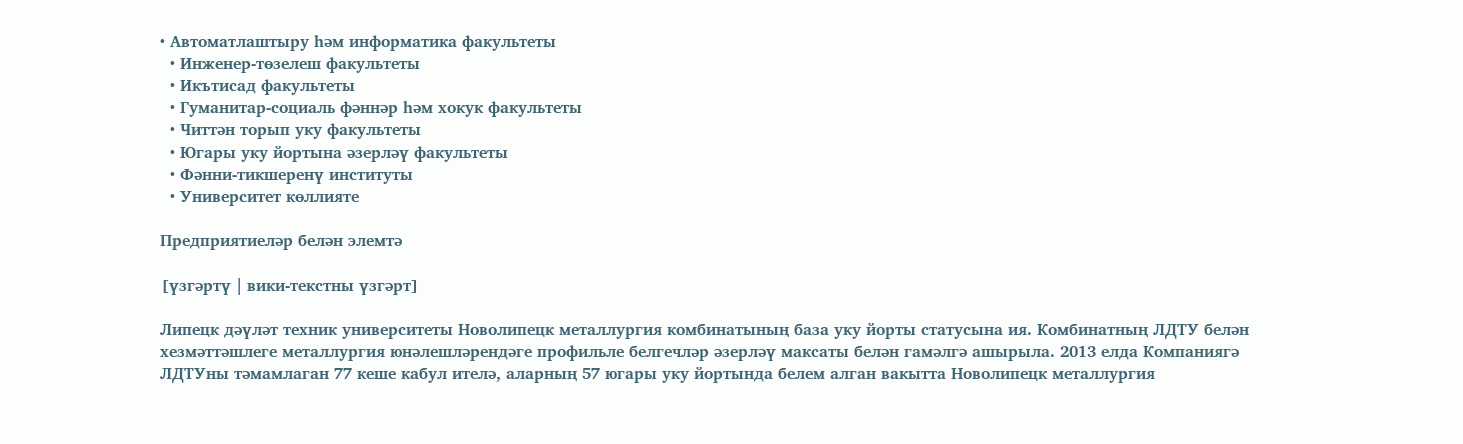• Автоматлаштыру һәм информатика факультеты
  • Инженер-төзелеш факультеты
  • Икътисад факультеты
  • Гуманитар-социаль фәннәр һәм хокук факультеты
  • Читтән торып уку факультеты
  • Югары уку йортына әзерләү факультеты
  • Фәнни-тикшеренү институты
  • Университет көллияте

Предприятиеләр белән элемтә

[үзгәртү | вики-текстны үзгәрт]

Липецк дәүләт техник университеты Новолипецк металлургия комбинатының база уку йорты статусына ия. Комбинатның ЛДТУ белән хезмәттәшлеге металлургия юнәлешләрендәге профильле белгечләр әзерләү максаты белән гамәлгә ашырыла. 2013 елда Компаниягә ЛДТУны тәмамлаган 77 кеше кабул ителә, аларның 57 югары уку йортында белем алган вакытта Новолипецк металлургия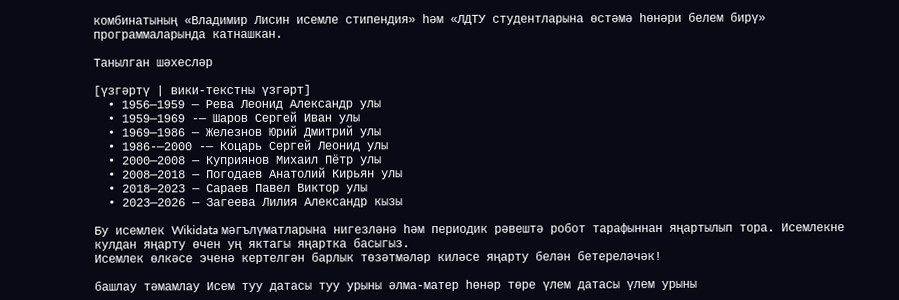комбинатының «Владимир Лисин исемле стипендия» һәм «ЛДТУ студентларына өстәмә һөнәри белем бирү» программаларында катнашкан.

Танылган шәхесләр

[үзгәртү | вики-текстны үзгәрт]
  • 1956—1959 — Рева Леонид Александр улы
  • 1959—1969 -— Шаров Сергей Иван улы
  • 1969—1986 — Железнов Юрий Дмитрий улы
  • 1986-—2000 -— Коцарь Сергей Леонид улы
  • 2000—2008 — Куприянов Михаил Пётр улы
  • 2008—2018 — Погодаев Анатолий Кирьян улы
  • 2018—2023 — Сараев Павел Виктор улы
  • 2023—2026 — Загеева Лилия Александр кызы

Бу исемлек Wikidata мәгълүматларына нигезләнә һәм периодик рәвештә робот тарафыннан яңартылып тора. Исемлекне кулдан яңарту өчен уң яктагы яңартка басыгыз.
Исемлек өлкәсе эченә кертелгән барлык төзәтмәләр киләсе яңарту белән бетереләчәк!

башлау тәмамлау Исем туу датасы туу урыны әлма-матер һөнәр төре үлем датасы үлем урыны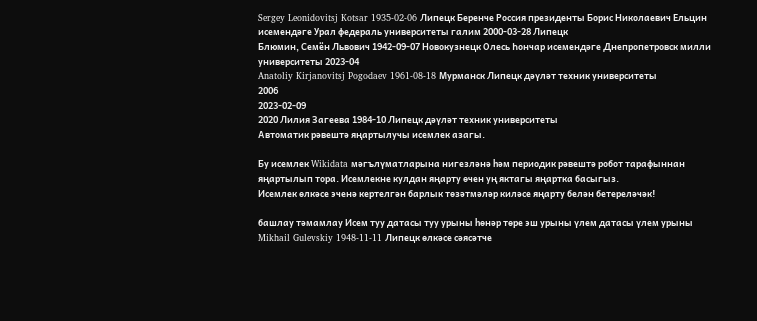Sergey Leonidovitsj Kotsar 1935-02-06 Липецк Беренче Россия президенты Борис Николаевич Ельцин исемендәге Урал федераль университеты галим 2000-03-28 Липецк
Блюмин, Семён Львович 1942-09-07 Новокузнецк Олесь Һончар исемендәге Днепропетровск милли университеты 2023-04
Anatoliy Kirjanovitsj Pogodaev 1961-08-18 Мурманск Липецк дәүләт техник университеты
2006
2023-02-09
2020 Лилия Загеева 1984-10 Липецк дәүләт техник университеты
Автоматик рәвештә яңартылучы исемлек азагы.

Бу исемлек Wikidata мәгълүматларына нигезләнә һәм периодик рәвештә робот тарафыннан яңартылып тора. Исемлекне кулдан яңарту өчен уң яктагы яңартка басыгыз.
Исемлек өлкәсе эченә кертелгән барлык төзәтмәләр киләсе яңарту белән бетереләчәк!

башлау тәмамлау Исем туу датасы туу урыны һөнәр төре эш урыны үлем датасы үлем урыны
Mikhail Gulevskiy 1948-11-11 Липецк өлкәсе сәясәтче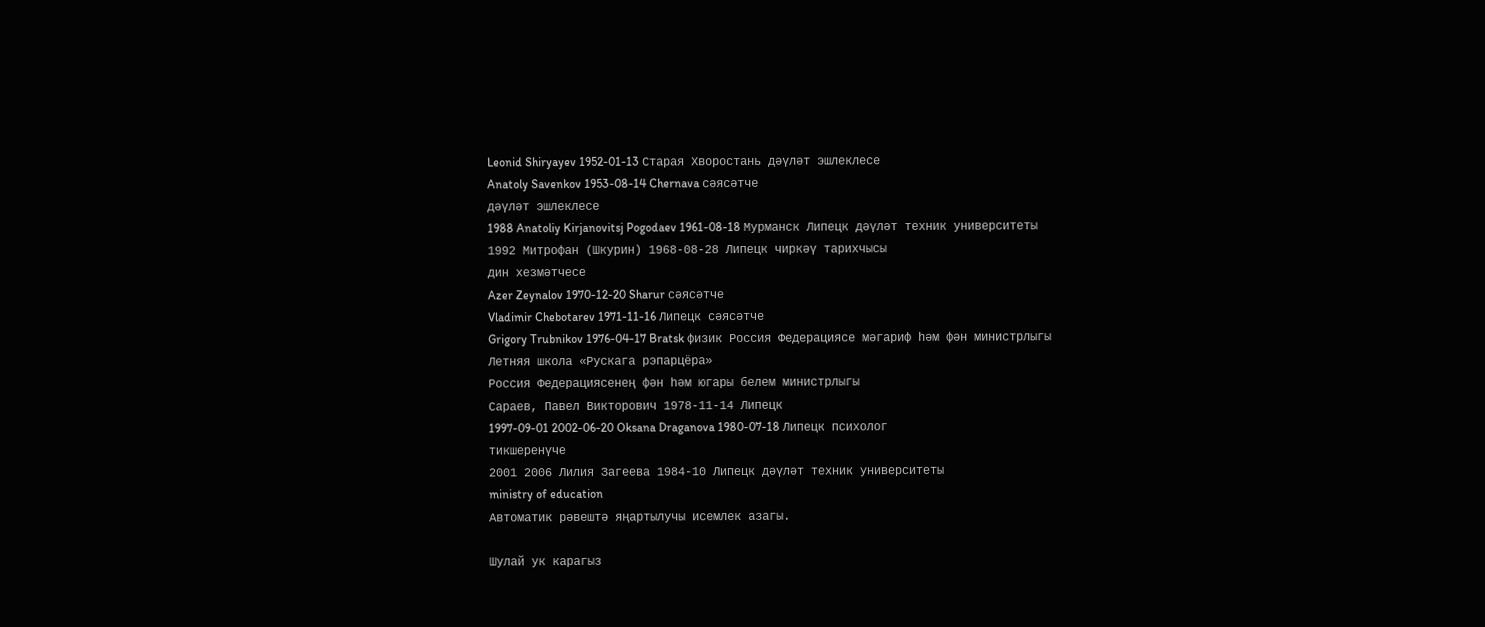Leonid Shiryayev 1952-01-13 Старая Хворостань дәүләт эшлеклесе
Anatoly Savenkov 1953-08-14 Chernava сәясәтче
дәүләт эшлеклесе
1988 Anatoliy Kirjanovitsj Pogodaev 1961-08-18 Мурманск Липецк дәүләт техник университеты
1992 Митрофан (Шкурин) 1968-08-28 Липецк чиркәү тарихчысы
дин хезмәтчесе
Azer Zeynalov 1970-12-20 Sharur сәясәтче
Vladimir Chebotarev 1971-11-16 Липецк сәясәтче
Grigory Trubnikov 1976-04-17 Bratsk физик Россия Федерациясе мәгариф һәм фән министрлыгы
Летняя школа «Рускага рэпарцёра»
Россия Федерациясенең фән һәм югары белем министрлыгы
Сараев, Павел Викторович 1978-11-14 Липецк
1997-09-01 2002-06-20 Oksana Draganova 1980-07-18 Липецк психолог
тикшеренүче
2001 2006 Лилия Загеева 1984-10 Липецк дәүләт техник университеты
ministry of education
Автоматик рәвештә яңартылучы исемлек азагы.

Шулай ук карагыз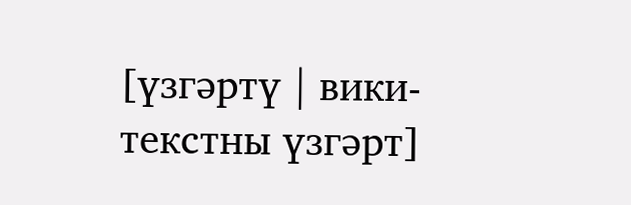[үзгәртү | вики-текстны үзгәрт]